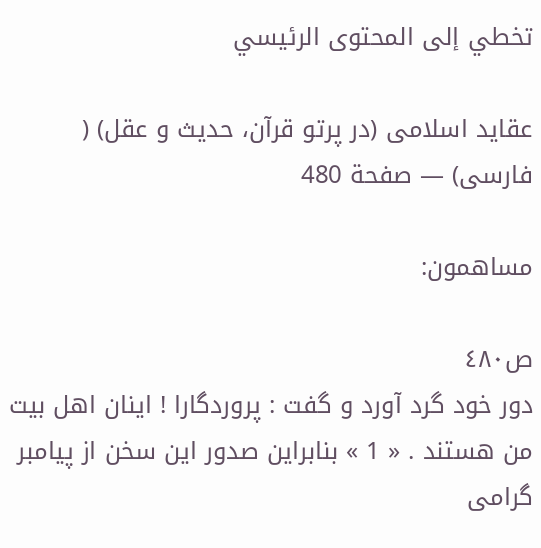تخطي إلى المحتوى الرئيسي

عقايد اسلامى (در پرتو قرآن، حديث و عقل) ( فارسى) — صفحة 480

مساهمون:

ص٤٨٠
دور خود گرد آورد و گفت : پروردگارا ! اينان اهل بيت من هستند . « 1 » بنابراين صدور اين سخن از پيامبر گرامى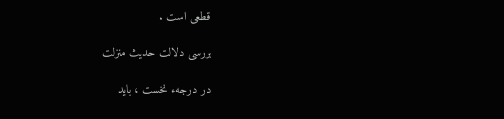قطعى است .

بررسى دلالت حديث منزلت

در درجهء نخست ، بايد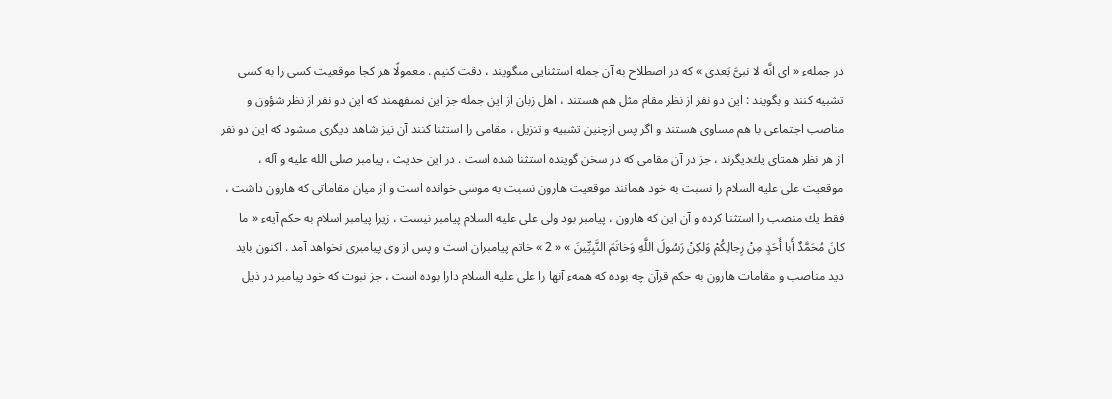در جملهء « اى انَّه لا نبىَّ بَعدى » كه در اصطلاح به آن جمله استثنايى مىگويند ، دقت كنيم . معمولًا هر كجا موقعيت كسى را به كسى تشبيه كنند و بگويند : اين دو نفر از نظر مقام مثل هم هستند ، اهل زبان از اين جمله جز اين نمىفهمند كه اين دو نفر از نظر شؤون و مناصب اجتماعى با هم مساوى هستند و اگر پس ازچنين تشبيه و تنزيل ، مقامى را استثنا كنند آن نيز شاهد ديگرى مىشود كه اين دو نفر از هر نظر همتاى يك‌ديگرند ، جز در آن مقامى كه در سخن گوينده استثنا شده است . در اين حديث ، پيامبر صلى الله عليه و آله ، موقعيت على عليه السلام را نسبت به خود همانند موقعيت هارون نسبت به موسى خوانده است و از ميان مقاماتى كه هارون داشت ، فقط يك منصب را استثنا كرده و آن اين كه هارون ، پيامبر بود ولى على عليه السلام پيامبر نيست ، زيرا پيامبر اسلام به حكم آيهء « ما كانَ مُحَمَّدٌ أَبا أَحَدٍ مِنْ رِجالِكُمْ وَلكِنْ رَسُولَ اللَّهِ وَخاتَمَ النَّبِيِّينَ » « 2 » خاتم پيامبران است و پس از وى پيامبرى نخواهد آمد . اكنون بايد ديد مناصب و مقامات هارون به حكم قرآن چه بوده كه همهء آنها را على عليه السلام دارا بوده است ، جز نبوت كه خود پيامبر در ذيل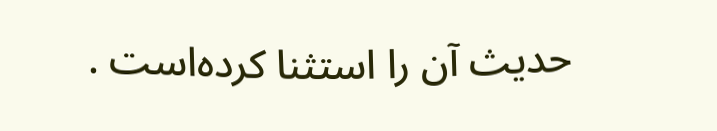حديث آن را استثنا كرده‌است .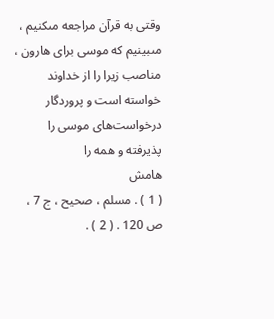وقتى به قرآن مراجعه مىكنيم ، مىبينيم كه موسى براى هارون ، مناصب زيرا را از خداوند خواسته است و پروردگار درخواست‌هاى موسى را پذيرفته و همه را
هامش
( 1 ) . مسلم ، صحيح ، ج 7 ، ص 120 . ( 2 ) .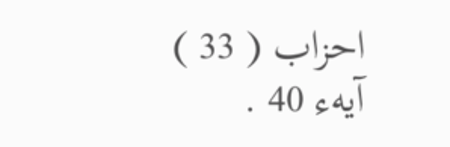احزاب ( 33 ) آيهء 40 .